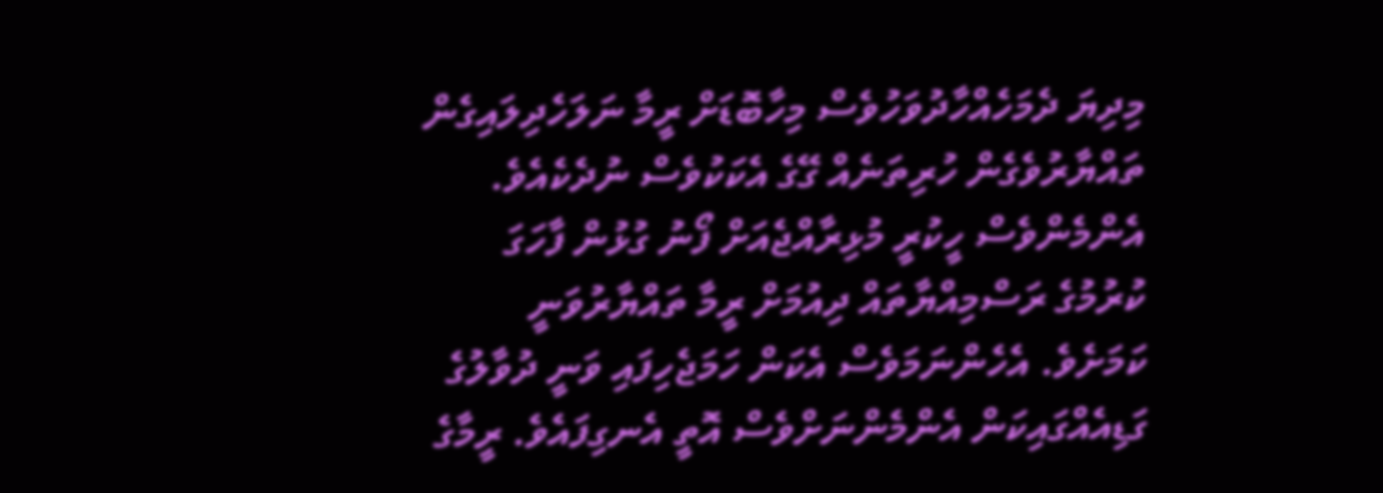މިދިޔަ ދެމަހެއްހާދުވަހުވެސް މިހާބޮޑަށް ރީމާ ނަލަހެދިލައިގެން ތައްޔާރުވެގެން ހުރިތަނެއް ގޭގެ އެކަކުވެސް ނުދެކެއެވެ. އެންމެންވެސް ހީކުރީ މުޅިރާއްޖެއަށް ފޯނު ގުޅުން ފާހަގަ ކުރުމުގެ ރަސްމިއްޔާތައް ދިއުމަށް ރީމާ ތައްޔާރުވަނީ ކަމަށެވެ. އެހެންނަމަވެސް އެކަން ހަމަޖެހިފައި ވަނީ ދުވާލުގެ ގަޑިއެއްގައިކަން އެންމެންނަށްވެސް އޮތީ އެނގިފައެވެ. ރީމާގެ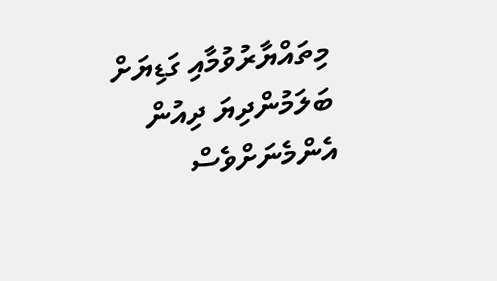މިތައްޔާރުވުމާއި ގަޑިޔަށް ބަލަމުންދިޔަ ދިއުން އެންމެނަށްވެސް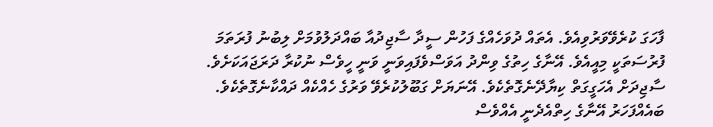ފާހަގަ ކުރެވޭވަރުވިއެވެ. އެތައް ދުވަހެއްގެ ފަހުން ސީދާ ސާޖިދުއާ ބައްދަލުވުމަށް ލިބުނު ފުރަތަމަ ފުރުސަތަކީ މިއީއެވެ. އޭނާގެ ހިތުގެ ވިންދު އަވަސްވެފައިވަނީ ވަނީ ހީވެސް ނުކުރާ ދަރަޖައަކަށެވެ. ސާޖިދަށް އެހަގީގަތް ކިޔާދޭނެގޮތެކެވެ. އޭނަޔަށް ގަބޫލުކުރެވޭ ވަރުގެ ހެއްކެއް ދައްކާނެގޮތެކެވެ.
ބައެއްފަހަރު އޭނާގެ ހިތްއެދެނީ އެއްވެސް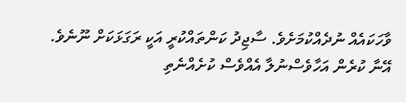ވާހަކައެއް ނުދެއްކުމަށެވެ. ސާޖިދު ކަންތައްކުރީ އަކީ ރަގަޅަކަށް ނޫނެވެ. އޭނާ ކުރެން އަހާވެސްނުލާ އެއްވެސް ކުށެއްނެތި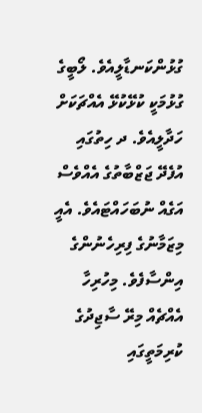ގުޅުންކަނޑާލީއެވެ. ލޯބީގެ ގުޅުމަކީ ކުޅޭކުޅޭ އެއްޗަކަށް ހަދާލީއެވެ. ދ ހިތުގައި އުފެދޭ ޖަޒްބާތުގެ އެއްވެސް އަގެއް ނުބަހައްޓައެވެ. އެއީ މިޒަމާނުގެ ފިރިހެނުންގެ އިންސާފެވެ. މިހުރިހާ އެއްޗެއް މިރޭ ސާޖިދުގެ ކުރިމަތީގައި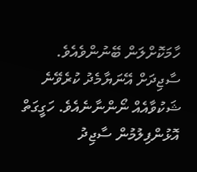ހާމަކޮށްލަން ބޭނުންވެއެވެ. ސާޖިދަށް އޭނަޔާމެދު ކުރެވޭނެ ޝަކުވާއެއް ނޯންނާނެއެވެ. ހަގީގަތް އޮޅުންފިލުމުން ސާޖިދު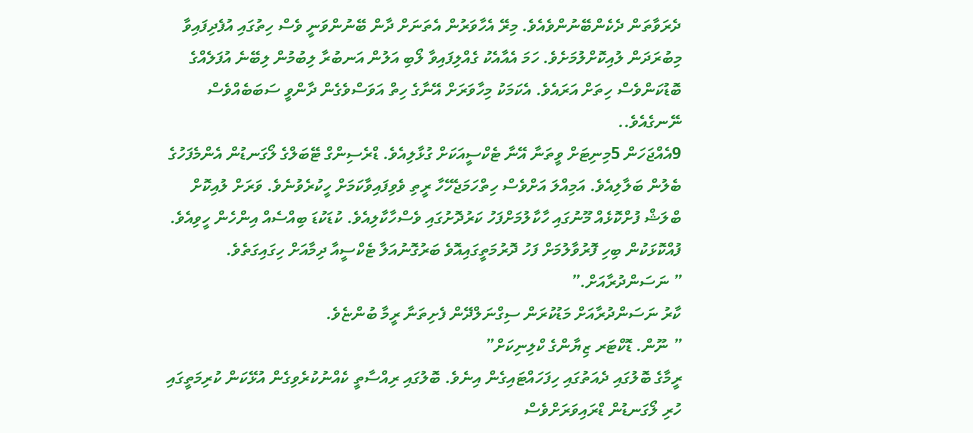ދެރަވާތަން ދެކެންބޭނުންވެއެވެ. މިރޭ އެހާވަރުން އެތަނަށް ދާން ބޭނުންވަނީ ވެސް ހިތުގައި އުފެދިފައިވާ މިބުރަދަން ލުއިކޮށްލުމަށެވެ. ހަމަ އެއާއެކު ގެއްލިފައިވާ ލޯބި އަލުން އަނބުރާ ލިބުމުން ލިބޭނެ އުފަލެއްގެ ބޮޑުކަންވެސް ހިތަށް އަރައެވެ. އެކަމަކު މިހާވަރަށް އޭނާގެ ހިތް އަވަސްވެގެން ދާންވީ ސަބަބެއްވެސް ނޭނގެއެވެ..
9އެއްޖަހަން 5މިނިޓަށް ވީތަނާ އޭނާ ޓެކްސީއަކަށް ގުޅާލިއެވެ. ޑްރެސިންގް ޓޭބަލްގެ ލޯގަނޑުން އެންމެފަހުގެ ބެލުން ބަލާލިއެވެ. އަމިއްލަ އަށްވެސް ހިތްހަމަޖެހޭހާ ރީތި ވެވިފައިވާކަމަށް ހީކުރެވުނެވެ. ވަރަށް ލުއިކޮށް ބްލަޝް ފުށްކޮޅެއް މޫނުގައި ހާކާލުމަށްފަހު ކަރުދޮށުގައި ވެސްހާކާލިއެވެ. ކުޑަކުޑަ ބިއްސެއް އިންހެން ހީވިއެވެ. ފުއްކޮޅަކުން ބިހި ފޮރުވާލުމަށް ފަހު ދޮރުމަތީގައިއޮވެ ބަރުގޮނުއަލާ ޓެކްސީއާ ދިމާއަށް ހިގައިގަތެވެ.
” ނަސަންދުރާއަށް.”
ކާރު ނަސަންދުރާއަށް މަޑުކުރަން ސިގްނަލްދޭން ފެށިތަނާ ރީމާ ބުންޏެވެ.
” ނޫން. ޑޮކްޓަރ ޒިޔާންގެ ކްލިނިކަށް”
ރީމާގެ ބޮލުގައި ދެއަތުގައި ހިފަހައްޓައިގެން އިނެވެ. ބޮލުގައި ރިއްސާތީ ކެއްނުކުރެވިގެން އުޅޭކަން ކުރިމަތީގައި ހުރި ލޯގަނޑުން ޑްރައިވަރަށްވެސް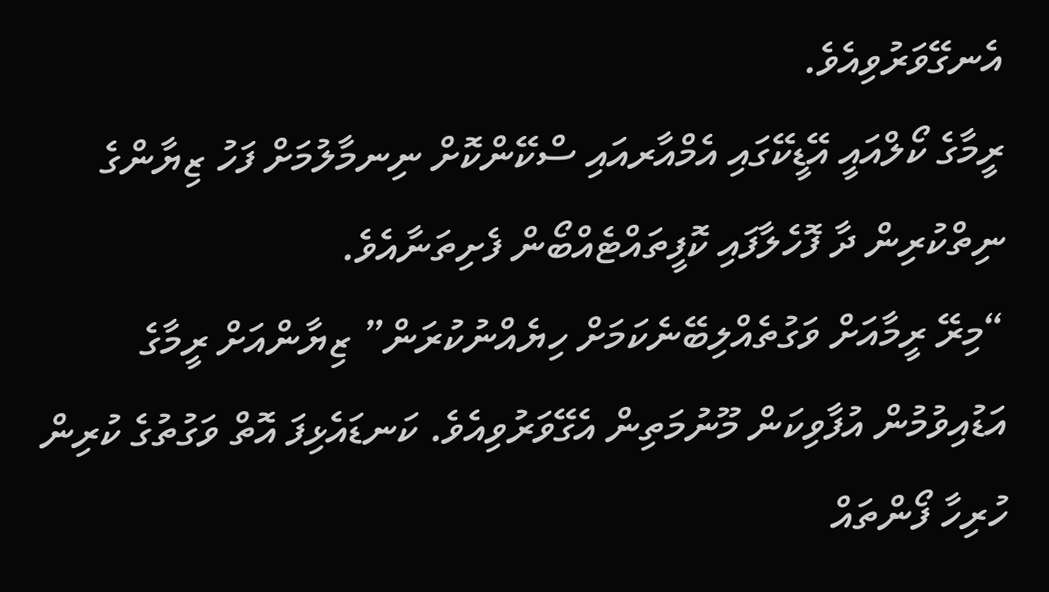އެނގޭވަރުވިއެވެ.
ރީމާގެ ކޯލްއައީ އޭޑީކޭގައި އެމްއާރއައި ސްކޭންކޮށް ނިނމާލުމަށް ފަހު ޒިޔާންގެ ނިތްކުރިން ދާ ފޮހެލާފައި ކޮފީތައްޓެއްބޯން ފެށިތަނާއެވެ.
“މިރޭ ރީމާއަށް ވަގުތެއްލިބޭނެކަމަށް ހިޔެއްނުކުރަން” ޒިޔާންއަށް ރީމާގެ އަޑުއިވުމުން އުފާވިކަން މޫނުމަތިން އެގޭވަރުވިއެވެ. ކަނޑައެޅިފަ އޮތް ވަގުތުގެ ކުރިން ހުރިހާ ފޯންތައް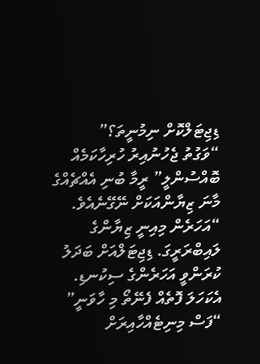ޑިޖިޓަލްކޮށް ނިމުނީތަ؟”
“ވަގުތު ޖެހުނުއިރު ހުރިހާކަމެއް ބޮއްސުންލީ” ރީމާ ބުނި އެއްޗެއްގެ މާނަ ޒިޔާންއަކަށް ނޭގޭނެއެވެ. “އަހަރެން މިއިނީ ޒިޔާންގެ ލައިބްރަރީގަ. ޑިޖިޓަލްއަށް ބަދަލު ކުރަންވީ އަހަރެންގެ ސިކުނޑި. އެކަހަލަ ފޮތެއް ފެނޭތޯ މި ހާވަނީ”
“ފަސް މިނިޓެއްހާއިރަށް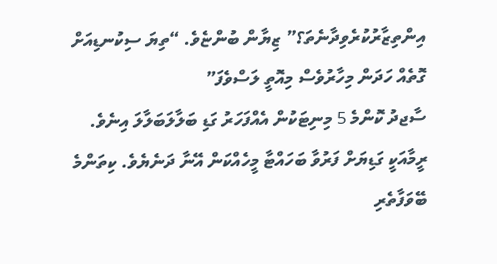އިންތިޒާރުކުރެވިދާނެތަ؟” ޒިޔާން ބުންޏެވެ. “ތިޔަ ސިކުނޑިއަށް ގޮތެއް ހަދަން މިހާރުވެސް މިއޮތީ ލަސްވެފަ”
ސާޖދު ކޮންމެ 5 މިނިޓަކުން އެއްފަހަރު ގަޑި ބަލާލަބަލާލަ އިނެވެ. ރީމާއަކީ ގަޑިޔަށް ފަރުވާ ބަހައްޓާ މީހެއްކަން އޭނާ ދަނެޔެވެ. ކިތަންމެ ބޭވަފާތެރި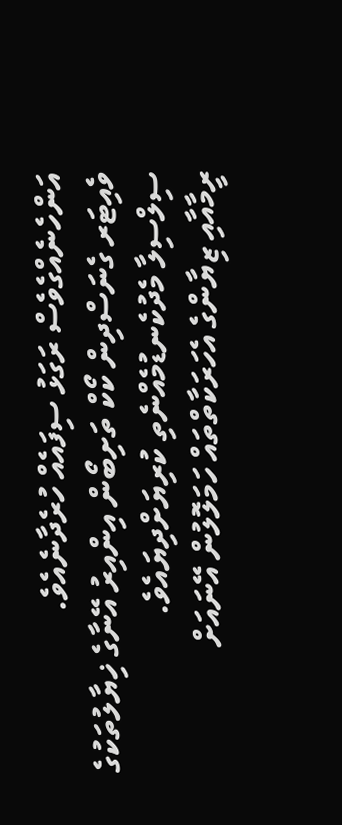އަންހެނެއްގެވެސް ރަގަޅު ސިފައެއް ހުރެދާނެއެވެ.
ވެއިޓަރ ގެނަސްދިން ކޯކް ތަށިބޯން އިންއިރު އޭނާގެ ޚިޔާލުތަކުގެ ސިލްސިލާ މެދުކެނޑުމެއްނެތި ކުރިޔަށްދިޔައެވެ.
ރީމާއާއި ޒިޔާންގެ އެހަރަކާތްތައް ހަމަލޮލުން އޭނައަށް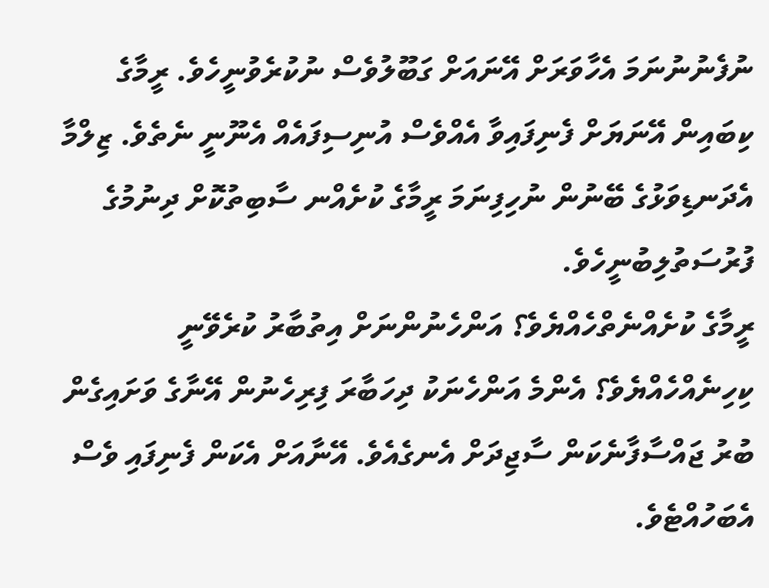ނުފެނުނުނަމަ އެހާވަރަށް އޭނައަށް ގަބޫލުވެސް ނުކުރެވުނީހެވެ. ރީމާގެ ކިބައިން އޭނަޔަށް ފެނިފައިވާ އެއްވެސް އުނިސިފައެއް އެނޫނީ ނެތެވެ. ޒިލްމާ އެދަނޑިވަޅުގެ ބޭނުން ނުހިފިނަމަ ރީމާގެ ކުށެއްނ ސާބިތުކޮށް ދިނުމުގެ ފުރުސަތުލިބުނީހެވެ.
ރީމާގެ ކުށެއްނެތްހެއްޔެވެ؟ އަންހެނުންނަށް އިތުބާރު ކުރެވޭނީ ކިހިނެއްހެއްޔެވެ؟ އެންމެ އަންހެނަކު ދިހަބާރަ ފިރިހެނުން އޭނާގެ ވަށައިގެން ބުރު ޖައްސާފާނެކަން ސާޖިދަށް އެނގެއެވެ. އޭނާއަށް އެކަން ފެނިފައި ވެސް އެބަހުއްޓެވެ.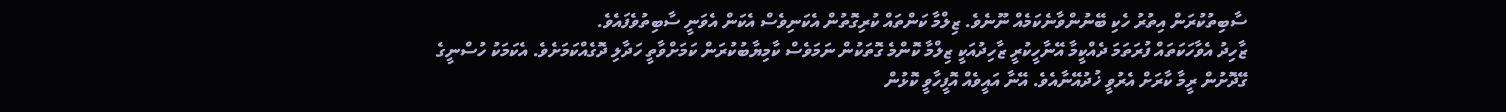ސާބިތުކުރަން އިތުރު ހެކި ބޭނުންވާނެކަމެއް ނޫނެވެ. ޒިލްމާ ކަންތައް ކުރިގޮތުން އެކަނިވެސް އެކަން އެވަނީ ސާބިތުވެފައެވެ.
ޒާހިދު އެވާހަކަތައް ފުރަތަމަ ދެއްކީމާ އޭނާހީކުރީ ޒާހިދުއަކީ ޒިލްމާ ކޮންމެ ގޮތަކުން ނަމަވެސް ކާމިޔާބުކުރަން ކަމަށްވާތީ ހަދާލި ދޮގެއްކަމަށެވެ. އެކަމަކު ހުސްނީގެ ގޭދޮށުން ރީމާ ކާރަށް އެރުވީ ޚުދުއޭނާއެވެ. އޭނާ އައީވެއް އޮފީހާވީ ކޮޅުން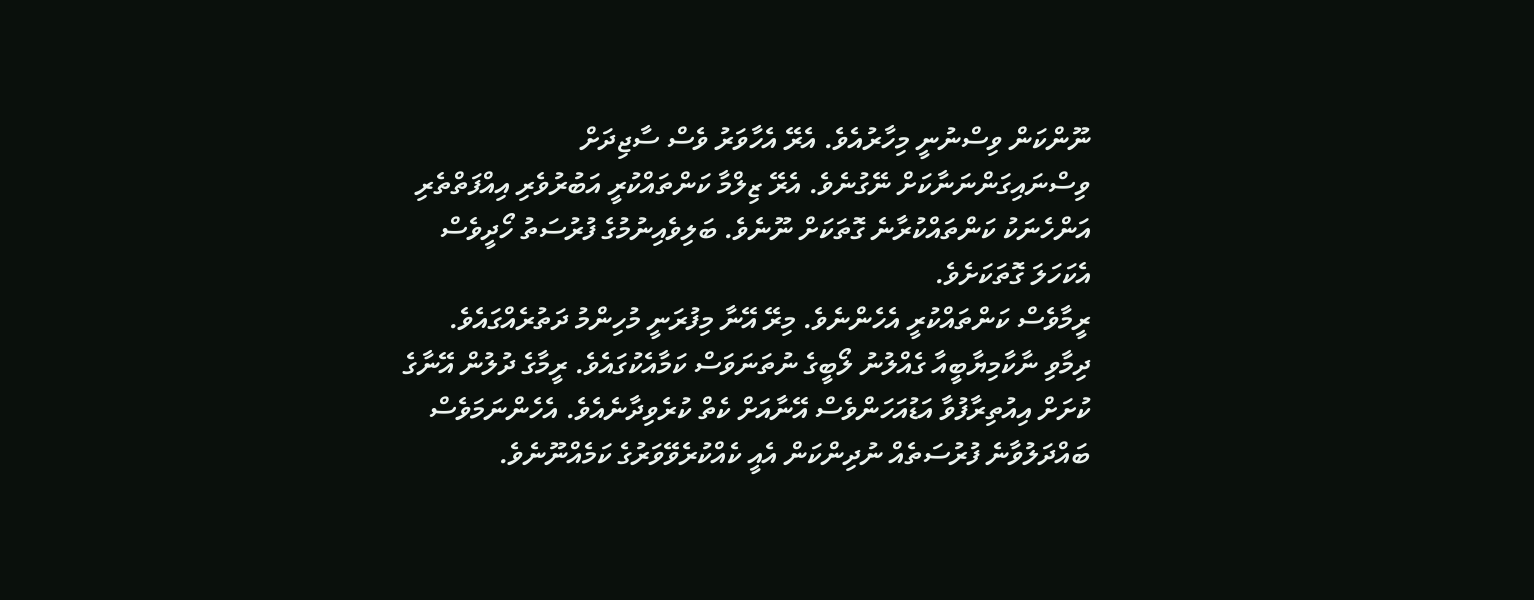ނޫންކަން ވިސްނުނީ މިހާރުއެވެ. އެރޭ އެހާވަރު ވެސް ސާޖިދަށް ވިސްނައިގަންނަނާކަށް ނޭގުނެވެ. އެރޭ ޒިލްމާ ކަންތައްކުރީ އަބުރުވެރި އިއްފަތްތެރި އަންހެނަކު ކަންތައްކުރާނެ ގޮތަކަށް ނޫނެވެ. ބަލިވެއިނުމުގެ ފުރުސަތު ހޯދީވެސް އެކަހަލަ ގޮތަކަށެވެ.
ރީމާވެސް ކަންތައްކުރީ އެހެންނެވެ. މިރޭ އޭނާ މިފުރަނީ މުހިންމު ދަތުރެއްގައެވެ. ދިމާވި ނާކާމިޔާބީއާ ގެއްލުނު ލޯބީގެ ނުތަނަވަސް ކަމާއެކުގައެވެ. ރީމާގެ ދުލުން އޭނާގެ ކުށަށް އިއުތިރާފުވާ އަޑުއަހަންވެސް އޭނާއަށް ކެތް ކުރެވިދާނެއެވެ. އެހެންނަމަވެސް ބައްދަލުވާނެ ފުރުސަތެއް ނުދިންކަން އެއީ ކެއްކުރެވޭވަރުގެ ކަމެއްނޫނެވެ.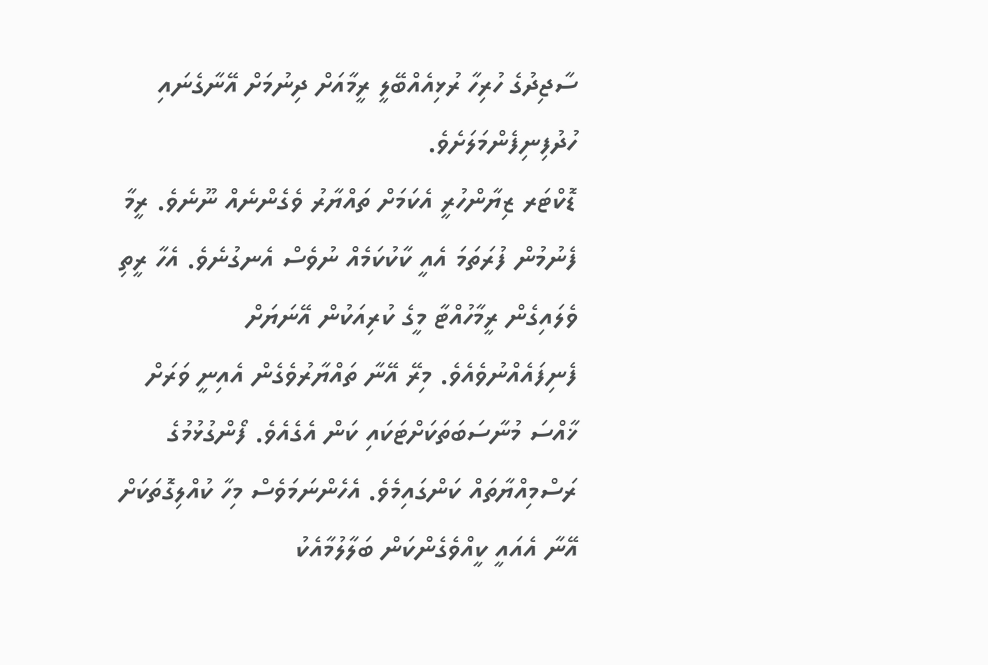ސާޖިދުގެ ހުރިހާ ރުޅިއެއްބޭލީ ރީމާއަށް ދިނުމަށް އޭނާގެނައި ހުދުފިނިފެންމަލަށެވެ.
ޑޮކްޓަރ ޒިޔާންހުރީ އެކަމަށް ތައްޔާރު ވެގެންނެއް ނޫނެވެ. ރީމާ ފެނުމުން ފުރަތަމަ އެއީ ކާކުކަމެއް ނުވެސް އެނގުނެވެ. އެހާ ރީތި ވެލައިގެން ރީމާހުއްޓާ މީގެ ކުރިއަކުން އޭނަޔަށް ފެނިފައެއްނުވެއެވެ. މިރޭ އޭނާ ތައްޔާރުވެގެން އެއިނީ ވަރަށް ޚާއްސަ މުނާސަބަތަކަށްޓަކައި ކަން އެގެއެވެ. ފޯންގުޅުމުގެ ރަސްމިއްޔާތައް ކަންގައިމެވެ. އެހެންނަމަވެސް މިހާ ކުއްލިގޮތަކަށް އޭނާ އެއައީ ކީއްވެގެންކަން ބަލާލުމާއެކު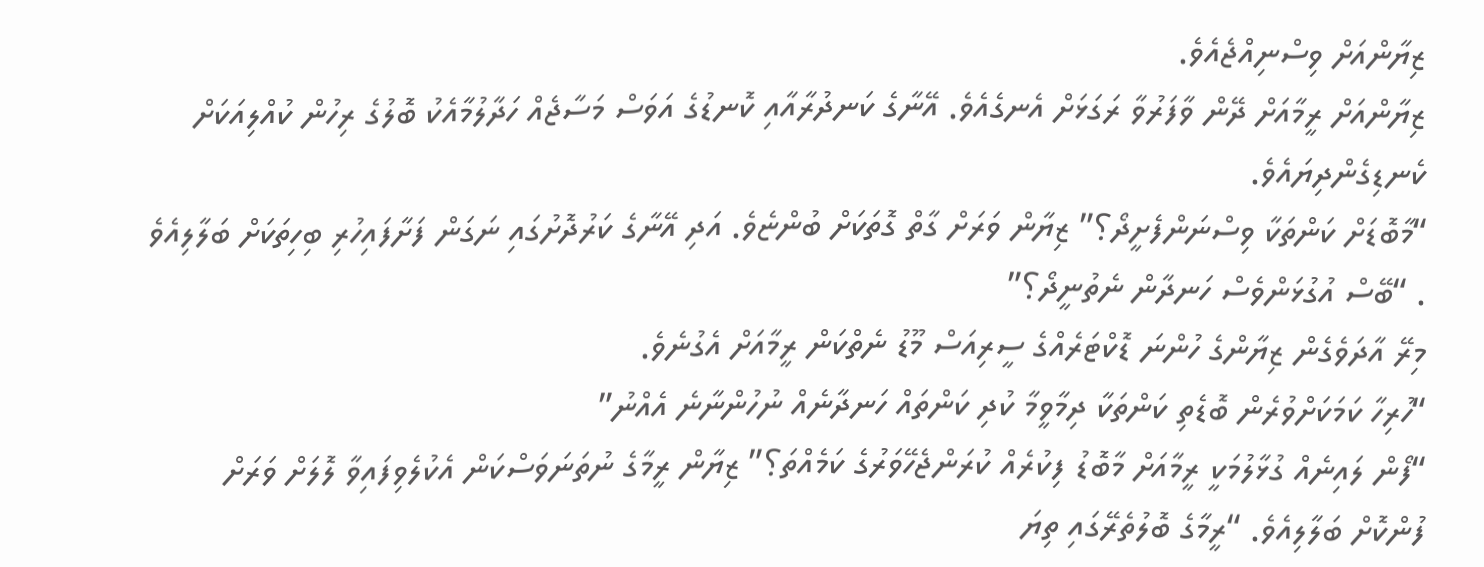ޒިޔާންއަށް ވިސްނިއްޖެއެވެ.
ޒިޔާންއަށް ރީމާއަށް ދޭން ވާފަރުވާ ރަގަޅަށް އެނގެއެވެ. އޭނާގެ ކަނދުރާއާއި ކޮނޑުގެ އަވަސް މަސާޖެއް ހަދާލުމާއެކު ބޮލުގެ ރިހުން ކުއްލިއަކަށް ކެނޑިގެންދިޔައެވެ.
“މާބޮޑަށް ކަންތަކާ ވިސްނަންފެށީދޯ؟” ޒިޔާން ވަރަށް ގާތް ގޮތަކަށް ބުންޏެވެ. އަދި އޭނާގެ ކަރުދޮށުގައި ނަގަން ފަށާފައިހުރި ބިހިތަކަށް ބަލާލިއެވެ . “ބޭސް އުގުޅަންވެސް ހަނދާން ނެތުނީދޯ؟”
މިރޭ އާދަވެގެން ޒިޔާންގެ ހުންނަ ޑޮކްޓަރެއްގެ ސީރިއަސް މޫޑު ނެތްކަން ރީމާއަށް އެގުނެވެ.
“ހުރިހާ ކަމަކަށްވުރެން ބޮޑެތި ކަންތަކާ ދިމާވީމާ ކުދި ކަންތައް ހަނދާނެއް ނުހުންނާނެ އެއްނު”
“ފޯން ލައިނެއް ގުޅާލުމަކީ ރީމާއަށް މާބޮޑު ފިކުރެއް ކުރަންޖެހޭވަރުގެ ކަމެއްތަ؟” ޒިޔާން ރީމާގެ ނުތަނަވަސްކަން އެކުލެވިފައިވާ ލޮލަށް ވަރަށް ފުންކޮށް ބަލާލިއެވެ. “ރީމާގެ ބޮލުތެރޭގައި ތިޔަ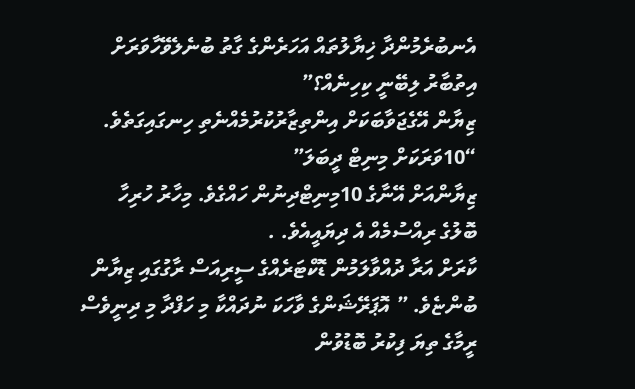އެނބުރެމުންދާ ޚިޔާލުތައް އަހަރެންގެ ގާތު ބުނެލެވޭހާވަރަށް އިތުބާރު ލިބޭނީ ކިހިނެއް؟”
ޒިޔާން އޭގެޖަވާބަކަށް އިންތިޒާރުކުރުމެއްނެތި ހިނގައިގަތެވެ.
“10ވަރަކަށް މިނިޓް ދީބަލަ”
ޒިޔާންއަށް އޭނާގެ 10މިނިޓްދިނުން ހައްގެވެ. މިހާރު ހުރިހާ ބޮލުގެ ރިއްސުމެއް އެ ދިޔައީއެވެ. .
ކާރަށް އަރާ ދުއްވާލަމުން ޑޮކްޓަރެއްގެ ސީރިއަސް ރާގުގައި ޒިޔާން ބުންޏެވެ. ” އޮޕަރޭޝަންގެ ވާހަކަ ނުދައްކާ މި ހަފްދާ މި ދިނީވެސް ރީމާގެ ތިޔަ ފިކުރު ބޮޑުވުން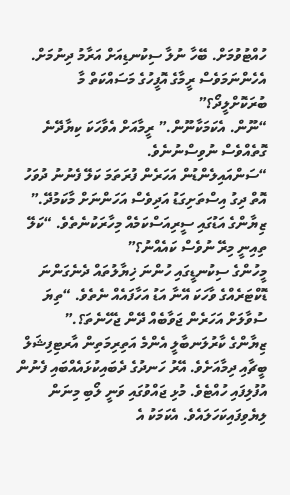ހުއްޓުވުމަށް. ބޭހާ ނުލާ ސިކުނޑިއަށް އަރާމު ދިނުމަށް. އެހެންނަމަވެސް ރީމާގެ އޮފީހުގެ މަސައްކަތް މާ ބުރަކޮށްލީދޯ؟”
“ނޫން. އެކަމަކާނޫން.” ރީމާއަށް އެވާހަކަ ކިޔާދޭނެ ގޮތެއްވެސް ނުވިސްނުނެވެ.
“ސަންއައިލެންޑުން އަހަރެން ފުރަތަމަ ކަލޭ ފެނުނު ދުވަހު އޮތް ދިގު އިސްތަށިގަޑު އަދިވެސް އަހަންނަށް މާކަމުދޭ.” ޒިޔާންގެ އަޑުގައި ސީރިއަސްކަމެއް މިހާރަކުނެތެވެ. “ކަލޭ ތިއިނީ މިރޭ ނުވެސް ކައެއްނު؟”
މީހުންގެ ސިކުނޑީގައި ހުންނަ ޚިޔާލުތައް ދެނެގަންނަ ޑޮކްޓަރެއްގެ ވާހަކަ އޭނާ އަޑު އަހާފައެއް ނެތެވެ. “ތިޔަ ސުވާލަށް އަހަރެން ޖަވާބެއް ދޭން ޖެހޭނެތަ؟.”
ޒިޔާންގެ ކާރުލަނބާލީ އެންމެ އަތިރިމަތިން އާރޓިފިޝަލް ބީޗާއި ދިމާއަށެވެ. އޭރު ހަނދުގެ ދެބައިކުޅައެއްބައި ފެނުން އުފުލިފައި ހުއްޓެވެ. މުޅި ޖައްވުގައި ވަނީ ލޯބި މިނަން ލިޔެވިފައިކަހަލައެވެ. އެކަމަކު އެ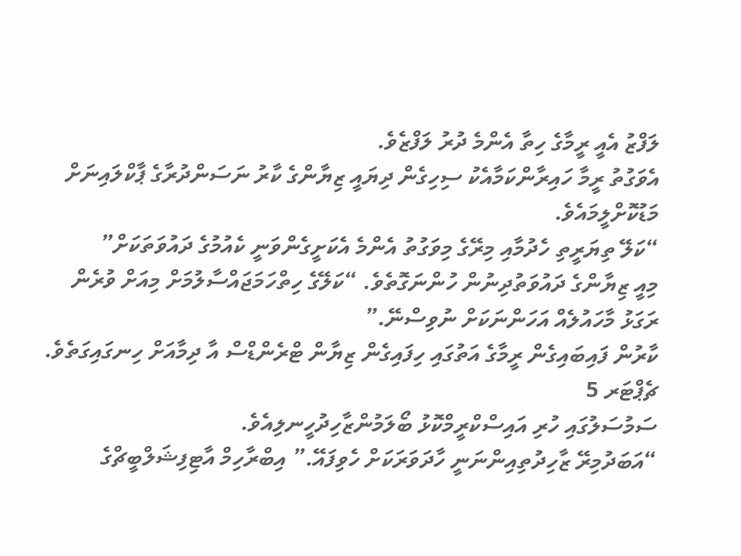ލަފްޒު އެއީ ރީމާގެ ހިތާ އެންމެ ދުރު ލަފްޒެވެ.
އެވަގުތު ރީމާ ހައިރާންކަމާއެކު ސިހިގެން ދިޔައީ ޒިޔާންގެ ކާރު ނަސަންދުރާގެ ޕާކްލައިނަށް މަޑުކޮށްލީމައެވެ.
“ކަލޭ ތިޔަރީތި ހެދުމާއި މިރޭގެ މިވަގުތު އެންމެ އެކަށީގެންވަނީ ކެއުމުގެ ދައުވަތަކަށް”
މިއީ ޒިޔާންގެ ދައުވަތުދިނުން ހުންނަގޮތެވެ. “ކަލޭގެ ހިތްހަމަޖައްސާލުމަށް މިއަށް ވުރެން ރަގަޅު މާހައުލެއް އަހަންނަކަށް ނުވިސްނޭ.”
ކާރުން ފައިބައިގެން ރީމާގެ އަތުގައި ހިފައިގެން ޒިޔާން ޓްރެންޑްސް އާ ދިމާއަށް ހިނގައިގަތެވެ.
ޗެޕްޓަރ 5
ސަމުސަލުގައި ހުރި އައިސްކްރީމްކޮޅު ބޯލަމުންޒާހިދުހީނލިއެވެ.
“އަބަދުމިރޭ ޒާހިދުތިއިންނަނީ ހާދަވަރަކަށް ހެވިފައޭ.” އިބްރާހިމް އާޓިފިޝަލްބީޗްގެ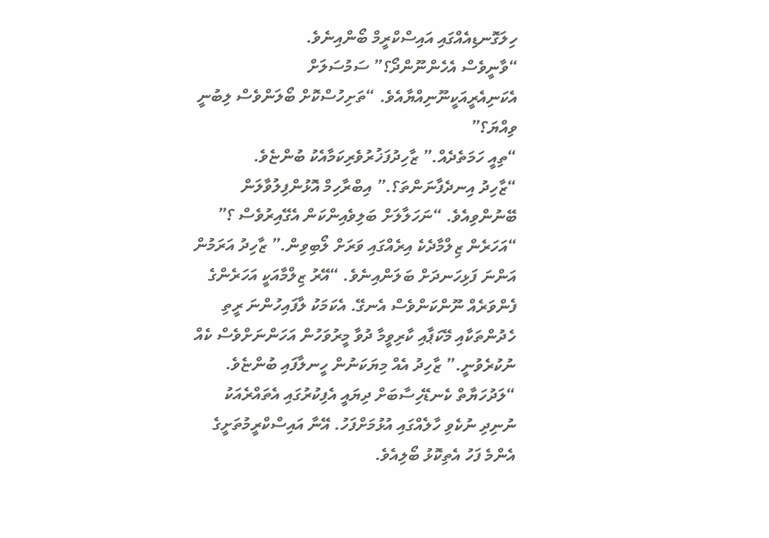ހިލަގޮނޑިއެއްގައި އައިސްކްރީމް ބޯންއިނެވެ.
“ވާނީވެސް އެހެންނޫންދޯ؟” ސަމުސަލަށް އެކަނިއެރީއަކީނޫނިއްޔާއެވެ. “ތަށިހުސްކޮށް ބޯލަންވެސް ލިބުނީ ވިއްޔަ؟”
“ތިއީ ހަމަތެދެއް.” ޒާހިދުފަޚުރުވެރިކަމާއެކު ބުންޏެވެ.
“ޒާހިދު އިނދެފާނަންތަ؟.” އިބްރާހިމް އޮޅުންފިލުވާލަން ބޭނުންވިއެވެ. “ނަހަލާލަށް ބަލިވެއިންކަން އެގޭއިރުވެސް ؟”
“އަހަރެން ޒިލްމާދެކެ އިރެއްގައި ވަރަށް ލޯބިވިން.” ޒާހިދު އަރަމުން އަންނަ ފަޅިހަނދަށް ބަލަންއިނެވެ. “އޭރު ޒިލްމާއަކީ އަހަރެންގެ ފެންވަރެއް ނޫންކަންވެސް އެނގޭ. އެކަމަކު ލާފައިހުންނަ ރީތި ހެދުންތަކާއި މޭކަޕާއި ކާރިވީމާ ދުވާ މީރުވަހުން އަހަންނަށްވެސް ކެއް ނުކުރެވުނީ.” ޒާހިދު އެއް މިޔަކަނުން ހީނލާފައި ބުންޏެވެ. “ލަދުހަޔާތް ކެނޑޭހިސާބަށް ދިޔައީ އެފިކުރުގައި އެތައްރެއަކު ނުނިދި ނުކެވި ހާލެއްގައި އުޅުމަށްފަހު. އޭނާ އައިސްކްރީމުތަށީގެ އެންމެ ފަހު އެތިކޮޅު ބޯލިއެވެ.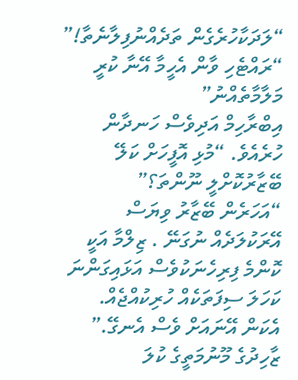“ލަދަކާހުރެގެން ތަދެއްނުފިލާނެތާ!”
“ރައްޓެހި ވާން އެހީމާ އޭނާ ކުރީ މަލާމާތެއްނު”
އިބްރާހިމް އަދިވެސް ހަނދާން ހުރެއެވެ. “މުޅި އޮފީހަށް ކަލޭ ބޭޒާރުކޮށްލީ ނޫންތަ؟”
“އަހަރެން ބޭޒާރު ވިޔަސް އޭރަކުލަދެއް ނުގަނޭ . ޒިލްމާ އަކީ ކޮންމެ ފިރިހެނަކުވެސް އަޅައިގަންނަ ކަހަލަ ސިފަތަކެއް ހުރިކުއްޖެއް. އެކަން އޭނައަށް ވެސް އެނގޭ.” ޒާހިދުގެ މޫނުމަތީގެ ކުލަ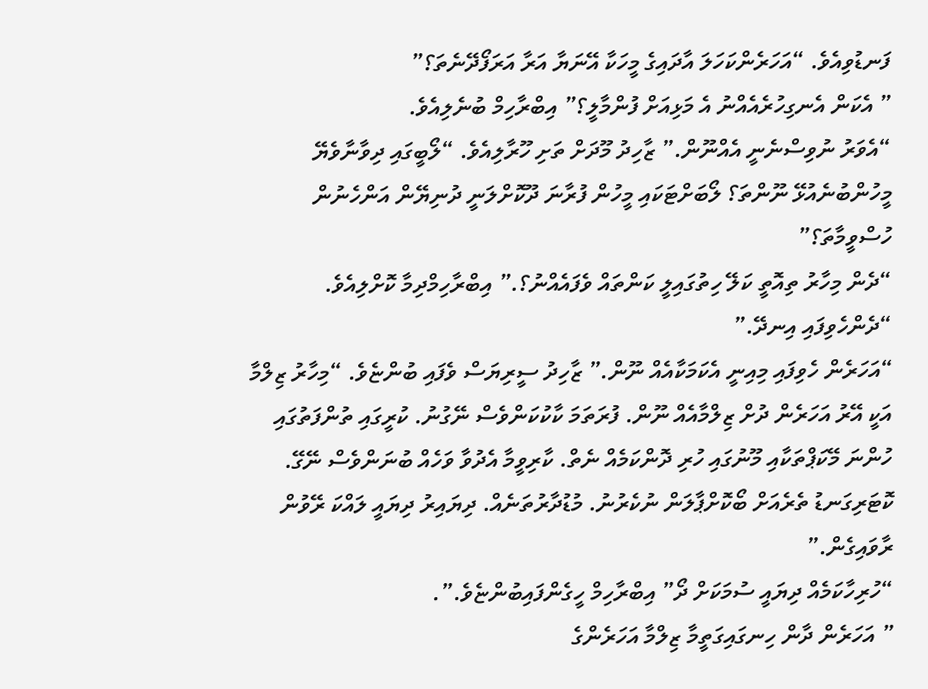ފަނޑުވިއެވެ. “އަހަރެންކަހަލަ އާދައިގެ މީހަކާ އޭނަޔާ އަރާ އަރަފޯދޭނެތަ؟”
” އެކަން އެނގިހުރެއެއްނު އެ މަޅިއަށް ފުންމާލީ؟” އިބްރާހިމް ބުނެލިއެވެ.
“އެވަރު ނުވިސްނެނީ އެއްނޫން.” ޒާހިދު މޫދަށް ތަށި ހޫރާލިއެވެ. “ލޯބީގައި ދިވާނާވެޔޭ މީހުންބުނެއުޅޭ ނޫންތަ؟ ލޯބަށްޓަކައި މީހުން ފުރާނަ ދޫކޮށްލަނީ ދުނިޔޭން އަންހެނުން ހުސްވީމާތަ؟”
“ދެން މިހާރު ތިއޮތީ ކަލޭ ހިތުގައިލީ ކަންތައް ވެފައެއްނު؟.” އިބްރާހިމްދިމާ ކޮށްލިއެވެ. “ދެންހެވިފައި އިނދޭ.”
“އަހަރެން ހެވިފައި މިއިނީ އެކަމަކާއެއް ނޫން.” ޒާހިދު ސީރިޔަސް ވެފައި ބުންޏެވެ. “މިހާރު ޒިލްމާ އަކީ އޭރު އަހަރެން ދުށް ޒިލްމާއެއް ނޫން. ފުރަތަމަ ކާކުކަންވެސް ނޭގުނު. ކުރީގައި ތުންފަތުގައި ހުންނަ މޭކަޕްތަކާއި މޫނުގައި ހުރި ދޮންކަމެއް ނެތް. ކާރިވީމާ އެދުވާ ވަހެއް ބުނަންވެސް ނޭގޭ. ކޮޓަރިގަނޑު ތެރެއަށް ބޯކޮށްޕާލަން ނުކެރުނު. މުޑުދާރުތަނެއް. ދިޔައިރު ދިޔައީ ލައްކަ ރޭވުން ރާވައިގެން.”
“ހުރިހާކަމެއް ދިޔައީ ސުމަކަށް ދޯ” އިބްރާހިމް ހީގެންފައިބުންޏެވެ.”.
” އަހަރެން ދާން ހިނގައިގަތީމާ ޒިލްމާ އަހަރެންގެ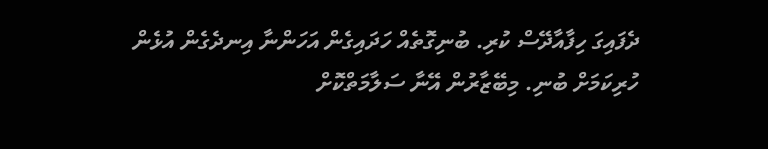ދެފައިގަ ހިފާއާދޭސް ކުރި. ބުނިގޮތެއް ހަދައިގެން އަހަންނާ އިނދެގެން އުޅެން ހުރިކަމަށް ބުނި. މިބޭޒާރުން އޭނާ ސަލާމަތްކޮށް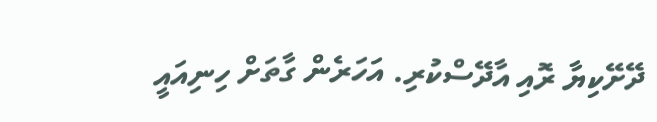ދޭށޭކިޔާ ރޮއި އާދޭސްކުރި. އަހަރެން ގާތަށް ހިނިއައީ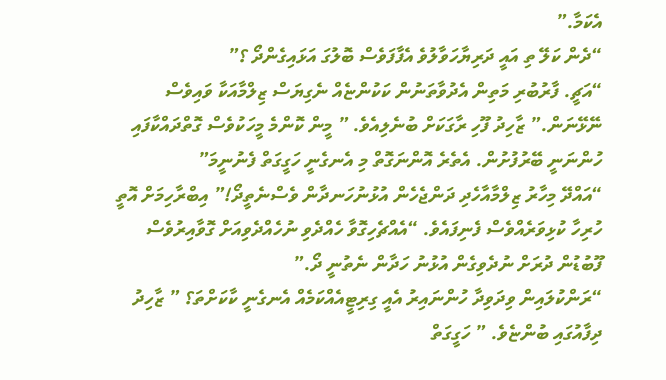އެކަމާ.”
“ދެން ކަލޭ ތި އައީ ދަރިޔާހަވާލުވެ އެފާފަވެސް ބޮލުގަ އަޅައިގެންދޯ ؟”
“އަޗީ. ފާރުބުރި މަތިން އެދުވާތަނުން ކަކުންޏެއް ނެގިޔަސް ޒިލްމާއަކާ ވައިވެސް ނޭޅޭނަން.” ޒާހިދު ފޫހި ރާގަކަށް ބުނެލިއެވެ. ” މީން ކޮންމެ މީހަކުވެސް ގޮތްދައްކާފައި ހުންނަނީ ބޭރުފުށުން. އެތެރެ އޮންނަގޮތް މި އެނގެނީ ހަގީގަތް ފެނުނީމަ”
“އައްދޭ މިހާރު ޒިލްމާއާހެދި ދަންޖެހެން އުޅުނުހަނދާން ވެސްނެތީދޯ!” އިބްރާހިމަށް އޮތީ ހުރިހާ ކުޅިވަރެއްވެސް ފެނިފައެވެ. “އެއްޗެހިގޮވާ ހެއްދެވި ނުހެއްދެވިއަށް ގޮވާއިރުވެސް ފޫބުޑުން ދުރަށް ނުދެވިގެން އުޅުނު ހަދާން ނެތުނީ ދޯ.”
“ރަންކުލައިން ވިދަވިދާ ހުންނައިރު އެއީ ގިރިޓީއެއްކަމެއް އެނގެނީ ކާކަށްތަ؟ ” ޒާހިދު ދިފާއުގައި ބުންޏެވެ. ” ހަގީގަތް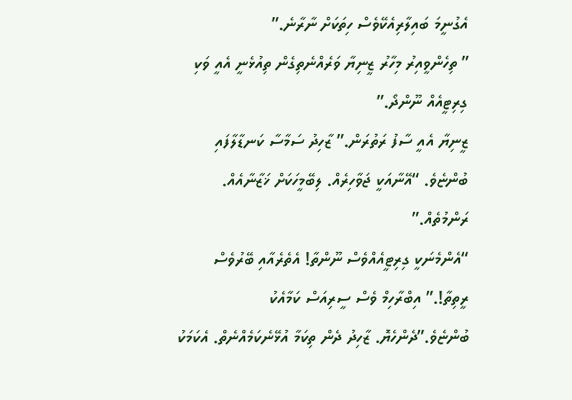އެގުނީމަ ބައިލާރިއެކޭވެސް ހިތަކަށް ނާރާނެ.”
” ތިހެންވީއިރު މިހާރު ޒީނިޔާ ވަރެއްނެތިގެން ތިއުޅެނީ އެއީ ވަކި ގިރިޓީއެއް ނޫންދޯ.”
ޒީނިޔާ އެއީ ސާފު ރަތުރަން.” ޒާހިދު ސަމާސާ ކަނޑާލާފައި ބުންޏެވެ. “އޭނާއަކީ ޖަވާހިރެއް. ލިބޭމީހަކަށް ޚަޒާނާއެއް. ރަންމުތެއް.”
“އެންމެނަކީ ގިރިޓީއެއްވެސް ނޫންތާ! އެތެރެއާއި ބޭރުވެސް ރީތިތާ!.” އިބްރާހިމް ވެސް ސީރިއަސް ކަމާއެކު ބުންޏެވެ.”ދެންހެޔޮ. ޒާހިދު ދެން ތިކަމާ އުޅޭނެކަމެއްނެތް. އެކަމަކު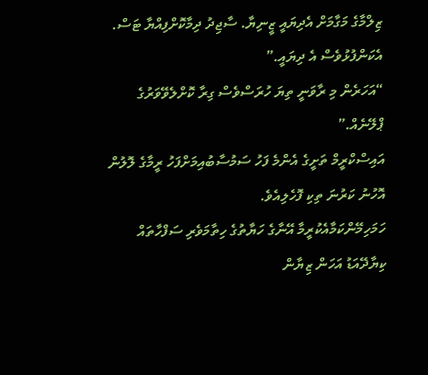ޒިލްމާގެ މަގާމަށް އެދިޔައީ ޒީނިޔާ. ސާޖިދު ދިމާކޮށްފިއްޔާ ޓަސް. އެކަންފުޅުވެސް އެ ދިޔައީ.”
“އަހަރެން މި ރާވަނީ ތިޔަ ހުރަސްވެސް ގިރާ ކޮށްލެވޭވަރުގެ ޕްލޭނެއް.”
އައިސްކްރީމް ތަށީގެ އެންމެ ފަހު ސަމުސާބުއިމަށްފަހު ރީމާގެ ލޮލުން އޮހުނު ކަރުނަ ތިކި ފޮހެލިއެވެ.
ހަމަހިމޭންކަމާއެކުރީމާ އޭނާގެ ހަޔާތުގެ ހިތާމަވެރި ސަފްހާތައް ކިޔާދޭއަޑު އަހަން ޒިޔާން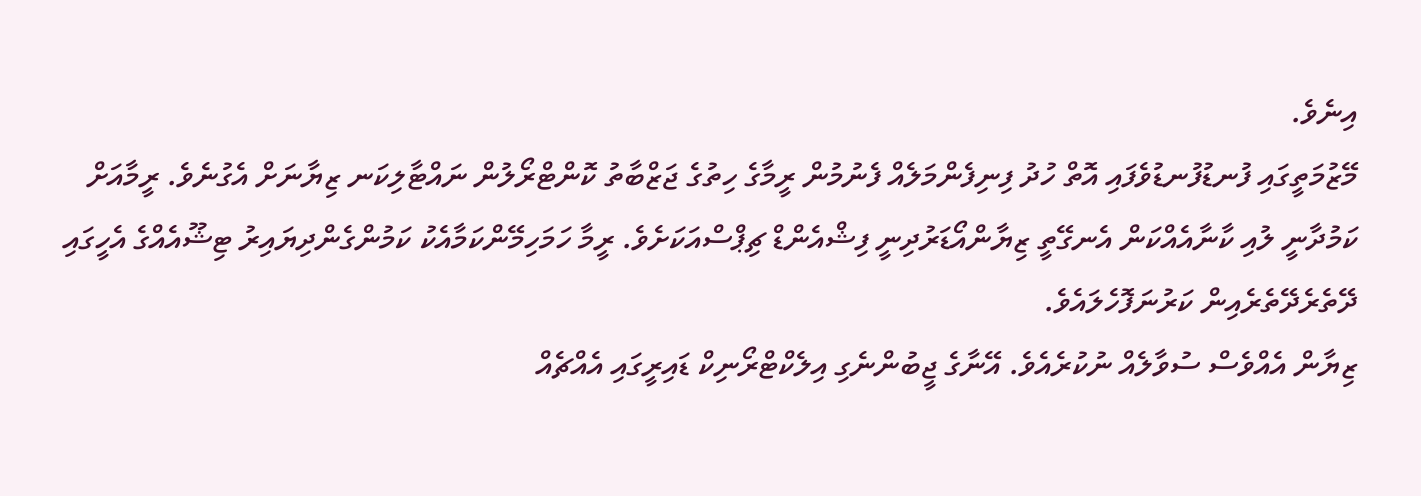އިނެވެ.
މޭޒުމަތީގައި ފުނޑުފުނޑުވެފައި އޮތް ހުދު ފިނިފެންމަލެއް ފެނުމުން ރީމާގެ ހިތުގެ ޖަޒްބާތު ކޮންޓްރޯލުން ނައްޓާލިކަނ ޒިޔާނަށް އެގުނެވެ. ރީމާއަށް ކަމުދާނީ ލުއި ކާނާއެއްކަން އެނގޭތީ ޒިޔާންއޯޑަރުދިނީ ފިޝްއެންޑް ޗިޕްސްއަކަށެވެ. ރީމާ ހަމަހިމޭންކަމާއެކު ކަމުންގެންދިޔައިރު ޓިޝޫއެއްގެ އެހީގައި ދޭތެރެދޭތެރެއިން ކަރުނަފޮހެލައެވެ.
ޒިޔާން އެއްވެސް ސުވާލެއް ނުކުރެއެވެ. އޭނާގެ ޖީބުންނެގި އިލެކްޓްރޯނިކް ޑައިރީގައި އެއްޗެއް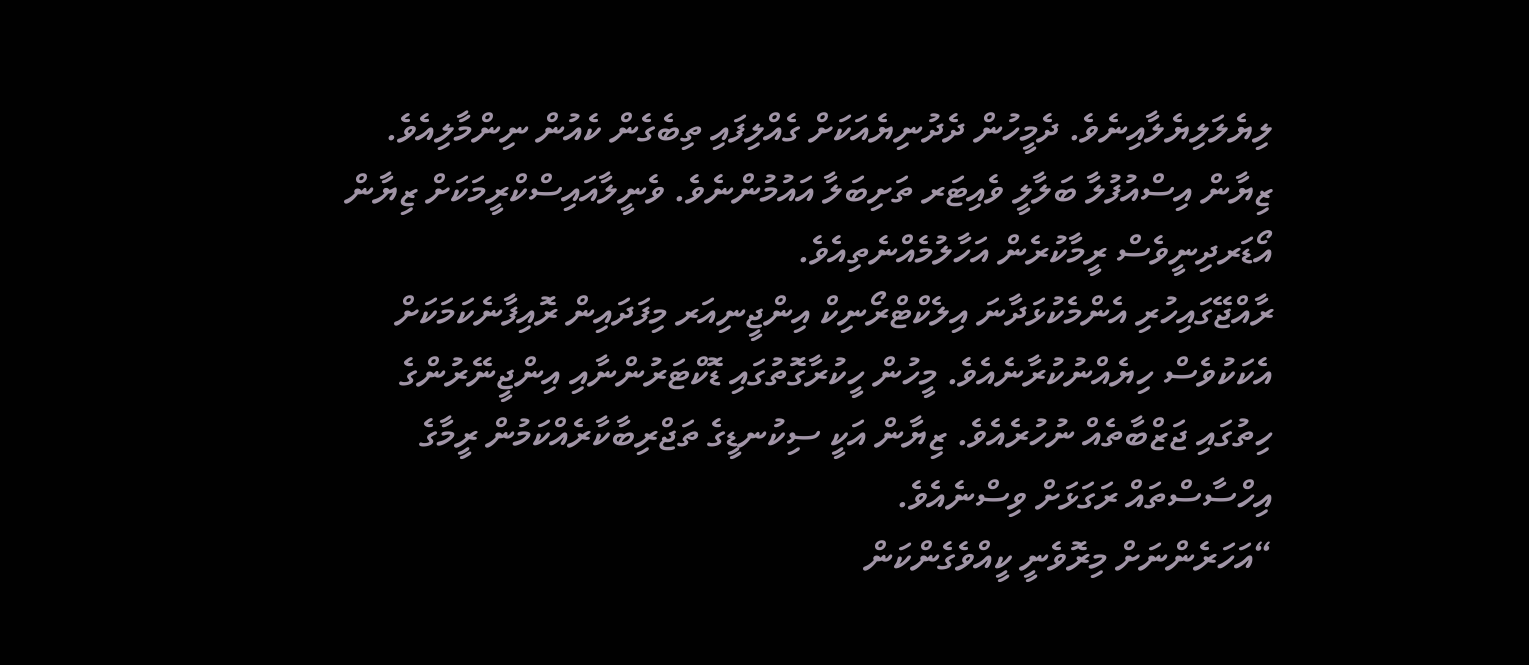ލިޔެލަލިޔެލާއިނެވެ. ދެމީހުން ދެދުނިޔެއަކަށް ގެއްލިފައި ތިބެގެން ކެއުން ނިންމާލިއެވެ.
ޒިޔާން އިސްއުފުލާ ބަލާލީ ވެއިޓަރ ތަށިބަލާ އައުމުންނެވެ. ވެނީލާއައިސްކްރީމަކަށް ޒިޔާން އޯޑަރދިނީވެސް ރީމާކުރެން އަހާލުމެއްނެތިއެވެ.
ރާއްޖޭގައިހުރި އެންމެކުޅަދާނަ އިލެކްޓްރޯނިކް އިންޖީނިއަރ މިފަދައިން ރޮއިފާނެކަމަކަށް އެކަކުވެސް ހިޔެއްނުކުރާނެއެވެ. މީހުން ހީކުރާގޮތުގައި ޑޮކްޓަރުންނާއި އިންޖީނޭރުންގެ ހިތުގައި ޖަޒްބާތެއް ނުހުރެއެވެ. ޒިޔާން އަކީ ސިކުނޑީގެ ތަޖްރިބާކާރެއްކަމުން ރީމާގެ އިހްސާސްތައް ރަގަޅަށް ވިސްނެއެވެ.
“އަހަރެންނަށް މިރޮވެނީ ކީއްވެގެންކަން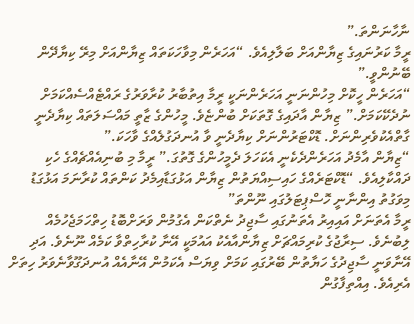ނާހާނަންތަ.”
ރީމާ ކަރުނައިގެ ޒިޔާންއަށް ބަލާލިއެވެ. “އަހަރެން މިވާހަކަތައް ޒިޔާންއަށް މިރޭ ކިޔާދޭން ބޭނުންވީ.”
“އަހަރެން ހީކޮށް މިހުންނަނީ އަހަރެންނަކީ ރީމާ އިތުބާރު ކުރާވަރުގެ ރައްޓެއްސެއްކަމަށް ނުދެކޭކަމަށް.” ޒިޔާން އާދައިގެ ގޮތަކަށް ބުންޏެވެ. މީހުންގެ ޒާތީ މައްސަލަތައް ކިޔާދެނީ ގާތްއެކުވެރިންނަށް. ޑޮކްޓަރުންނަށް ކިޔާދެނީ ވާ އުނދަގުލެއްގެ ވާހަކަ.”
“ޒިޔާން އާމެދު އަހަރެންދެކެނީ އެކަހަލަ ދެމީހުންގެ ގޮތުގަ.” ރީމާ މި ބުނިއެއްޗެއްގެ ހެކި ދައްކާލިއެވެ. “ޑޮކްޓަރެއްގެ ހައިސިއްޔަތުން ޒިޔާން އަޅުގަޑާއިމެދު ކަންތައް ކުރާނަމަ އަޅުގަޑު މިވަގުތު އިންނާނީ ހޮސްޕިޓަލުގައި ނޫންތަ”
ރީމާ އެތަނަށް އައިއިރު އެތަނުގައި ސާޖިދު ނެތްކަން އެގުމުން ވަރަށްބޮޑު ހިތްހަމަޖެހުމެއް ލިބުނެވެ. ސިރާޖުގެ ކުރިމައްޗަށް ޒިޔާންއާއެކު އައުމަކީ އޭނާ ކުރާހިތްވާ ކަމެއް ނޫނެވެ. އަދި އޭނާވަނީ ސާޖިދުގެ ހަޔާތުން ބޭރުގައި ކަމަށް ވިޔަސް އެކަމުން އޭނާއެއް އުނދަގޫވާނެވަރު ހިތަށް އެރިއެވެ. އިއްތިފާގުން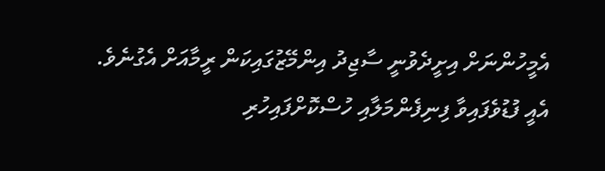އެމީހުންނަށް އިށީދެވުނީ ސާޖިދު އިންމޭޒުގައިކަން ރީމާއަށް އެގުނެވެ. އެއީ ފުޑުވެފައިވާ ފިނިފެންމަލާއި ހުސްކޮށްފައިހުރި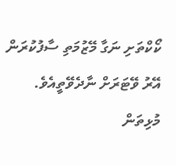ކޯކްތަށި ނަގާ މޭޒުމަތި ސާފުކުރަން އޭރު ވޭޓަރަށް ނާދެވޭތީއެވެ. މުޅިތަން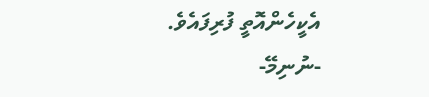އެކީހެންއޮތީ ފުރިފައެވެ.
-ނުނިމޭ-